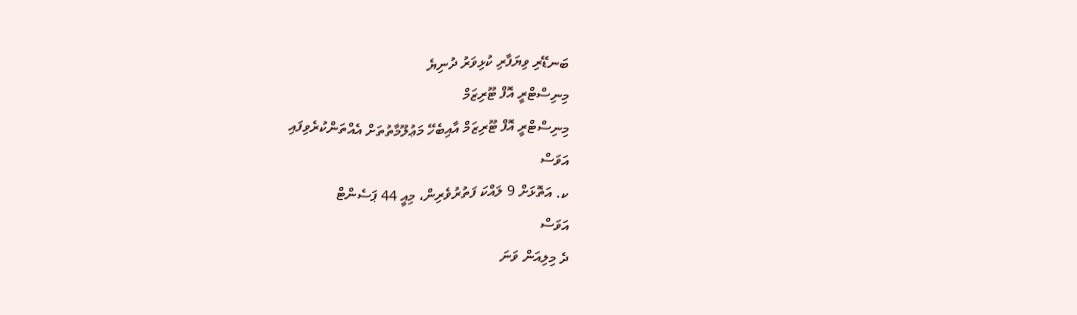ބަނޑޭރި ވިޔަފާރި ކުޅިވަރު ދުނިޔެ
މިނިސްޓްރީ އޮފް ޓޫރިޒަމް
މިނިސްޓްރީ އޮފް ޓޫރިޒަމް އާއިބެހޭ މަޢުލޫމާތުތަށް އެއްތަންކުރެވިފައި
އަވަސް
ކ. އަތޮޅަށް 9 ލައްކަ ފަތުރުވެރިން، މިއީ 44 ޕަސެންޓް
އަވަސް
ދެ މިލިއަން ވަނަ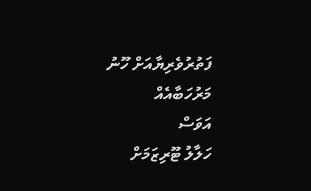ފަތުރުވެރިޔާއަށް ހޫނު މަރުހަބާއެއް
އަވަސް
ހަލާލު ޓޫރިޒަމަށް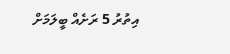އިތުރު 5 ރަށެއް ބީލަމަށް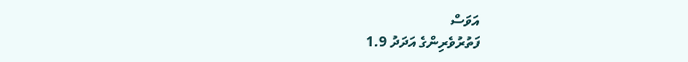އަވަސް
ފަތުރުވެރިންގެ އަދަދު 1.9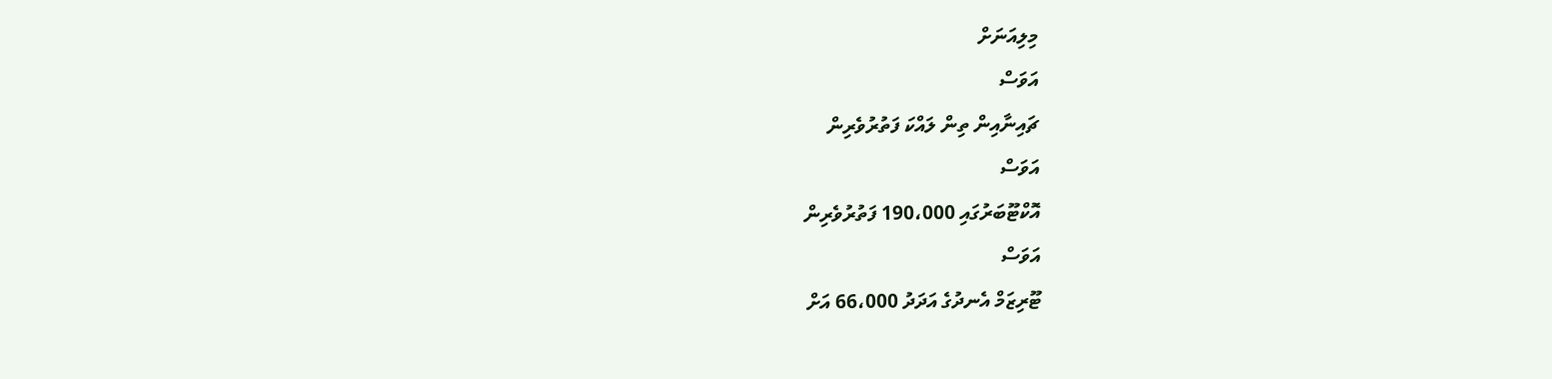މިލިއަނަށް
އަވަސް
ޗައިނާއިން ތިން ލައްކަ ފަތުރުވެރިން
އަވަސް
އޮކްޓޫބަރުގައި 190،000 ފަތުރުވެރިން
އަވަސް
ޓޫރިޒަމް އެނދުގެ އަދަދު 66،000 އަށް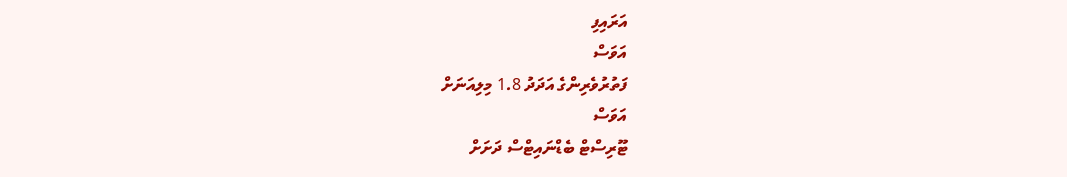އަރައިފި
އަވަސް
ފަތުރުވެރިންގެ އަދަދު 1.8 މިލިއަނަށް
އަވަސް
ޓޫރިސްޓް ބެޑްނައިޓްސް ދަށަށް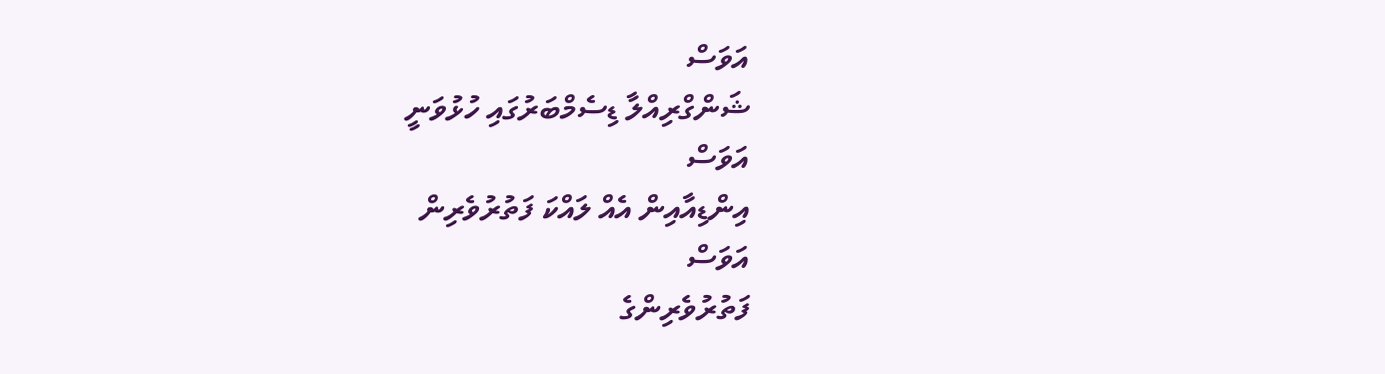އަވަސް
ޝަންގްރިއްލާ ޑިސެމްބަރުގައި ހުޅުވަނީ
އަވަސް
އިންޑިއާއިން އެއް ލައްކަ ފަތުރުވެރިން
އަވަސް
ފަތުރުވެރިންގެ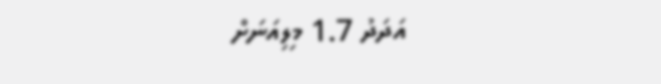އަދަދު 1.7 މިލިއަނަށް